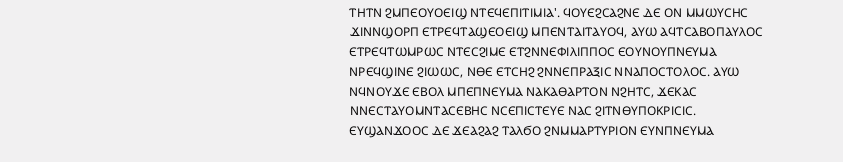ⲦⲎⲦⲚ ϨⲘⲠⲈⲞⲨⲞⲈⲒϢ ⲚⲦⲈϤⲈⲠⲒⲦⲒⲘⲒⲀ'. ϤⲞⲨⲈϨⲤⲀϨⲚⲈ ⲆⲈ ⲞⲚ ⲘⲘⲰⲨⲤⲎⲤ ϪⲒⲚⲚϢⲞⲢⲠ ⲈⲦⲢⲈϤⲦⲀϢⲈⲞⲈⲒϢ ⲘⲠⲈⲚⲦⲀⲒⲦⲀⲨⲞϤ, ⲀⲨⲰ ⲀϤⲦⲤⲀⲂⲞⲠⲀⲨⲖⲞⲤ ⲈⲦⲢⲈϤⲦⲰⲘⲢⲰⲤ ⲚⲦⲈⲤϨⲒⲘⲈ ⲈⲦϨⲚⲚⲈⲪⲒⲖⲒⲠⲠⲞⲤ ⲈⲞⲨⲚⲞⲨⲠⲚⲈⲨⲘⲀ ⲚⲢⲈϤϢⲒⲚⲈ ϨⲒⲰⲰⲤ, ⲚⲐⲈ ⲈⲦⲤⲎϨ ϨⲚⲚⲈⲠⲢⲀⲜⲒⲤ ⲚⲚⲀⲠⲞⲤⲦⲞⲖⲞⲤ. ⲀⲨⲰ ⲚϤⲚⲞⲨϪⲈ ⲈⲂⲞⲖ ⲘⲠⲈⲠⲚⲈⲨⲘⲀ ⲚⲀⲔⲀⲐⲀⲢⲦⲞⲚ ⲚϨⲎⲦⲤ, ϪⲈⲔⲀⲤ ⲚⲚⲈⲤⲦⲀⲨⲞⲘⲚⲦⲀⲤⲈⲂⲎⲤ ⲚⲤⲈⲠⲒⲤⲦⲈⲨⲈ ⲚⲀⲤ ϨⲒⲦⲚⲐⲨⲠⲞⲔⲢⲒⲤⲒⲤ.
ⲈⲨϢⲀⲚϪⲞⲞⲤ ⲆⲈ ϪⲈⲀϨⲀϨ ⲦⲀⲖϬⲞ ϨⲚⲘⲘⲀⲢⲦⲨⲢⲒⲞⲚ ⲈⲨⲚⲠⲚⲈⲨⲘⲀ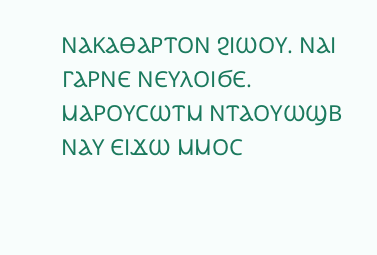ⲚⲀⲔⲀⲐⲀⲢⲦⲞⲚ ϨⲒⲰⲞⲨ. ⲚⲀⲒ ⲄⲀⲢⲚⲈ ⲚⲈⲨⲖⲞⲒϬⲈ. ⲘⲀⲢⲞⲨⲤⲰⲦⲘ ⲚⲦⲀⲞⲨⲰϢⲂ ⲚⲀⲨ ⲈⲒϪⲰ ⲘⲘⲞⲤ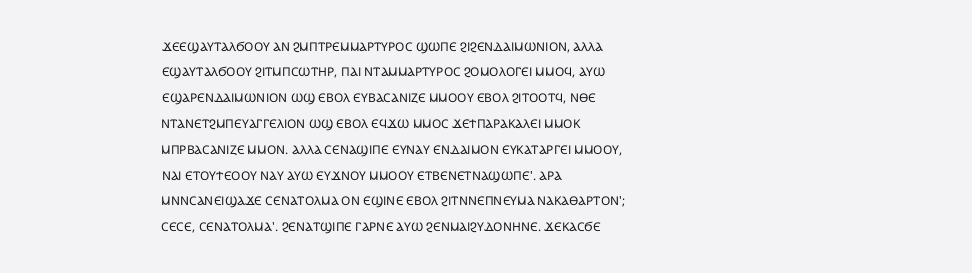ϪⲈⲈϢⲀⲨⲦⲀⲖϬⲞⲞⲨ ⲀⲚ ϨⲘⲠⲦⲢⲈⲘⲘⲀⲢⲦⲨⲢⲞⲤ ϢⲰⲠⲈ ϨⲒϨⲈⲚⲆⲀⲒⲘⲰⲚⲒⲞⲚ, ⲀⲖⲖⲀ ⲈϢⲀⲨⲦⲀⲖϬⲞⲞⲨ ϨⲒⲦⲘⲠⲤⲰⲦⲎⲢ, ⲠⲀⲒ ⲚⲦⲀⲘⲘⲀⲢⲦⲨⲢⲞⲤ ϨⲞⲘⲞⲖⲞⲄⲈⲒ ⲘⲘⲞϤ, ⲀⲨⲰ ⲈϢⲀⲢⲈⲚⲆⲀⲒⲘⲰⲚⲒⲞⲚ ⲰϢ ⲈⲂⲞⲖ ⲈⲨⲂⲀⲤⲀⲚⲒⲌⲈ ⲘⲘⲞⲞⲨ ⲈⲂⲞⲖ ϨⲒⲦⲞⲞⲦϤ, ⲚⲐⲈ ⲚⲦⲀⲚⲈⲦϨⲘⲠⲈⲨⲀⲄⲄⲈⲖⲒⲞⲚ ⲰϢ ⲈⲂⲞⲖ ⲈϤϪⲰ ⲘⲘⲞⲤ ϪⲈϮⲠⲀⲢⲀⲔⲀⲖⲈⲒ ⲘⲘⲞⲔ ⲘⲠⲢⲂⲀⲤⲀⲚⲒⲌⲈ ⲘⲘⲞⲚ. ⲀⲖⲖⲀ ⲤⲈⲚⲀϢⲒⲠⲈ ⲈⲨⲚⲀⲨ ⲈⲚⲆⲀⲒⲘⲞⲚ ⲈⲨⲔⲀⲦⲀⲢⲄⲈⲒ ⲘⲘⲞⲞⲨ, ⲚⲀⲒ ⲈⲦⲞⲨϮⲈⲞⲞⲨ ⲚⲀⲨ ⲀⲨⲰ ⲈⲨϪⲚⲞⲨ ⲘⲘⲞⲞⲨ ⲈⲦⲂⲈⲚⲈⲦⲚⲀϢⲰⲠⲈ'. ⲀⲢⲀ ⲘⲚⲚⲤⲀⲚⲈⲒϢⲀϪⲈ ⲤⲈⲚⲀⲦⲞⲖⲘⲀ ⲞⲚ ⲈϢⲒⲚⲈ ⲈⲂⲞⲖ ϨⲒⲦⲚⲚⲈⲠⲚⲈⲨⲘⲀ ⲚⲀⲔⲀⲐⲀⲢⲦⲞⲚ'; ⲤⲈⲤⲈ, ⲤⲈⲚⲀⲦⲞⲖⲘⲀ'. ϨⲈⲚⲀⲦϢⲒⲠⲈ ⲄⲀⲢⲚⲈ ⲀⲨⲰ ϨⲈⲚⲘⲀⲒϨⲨⲆⲞⲚⲎⲚⲈ. ϪⲈⲔⲀⲤϬⲈ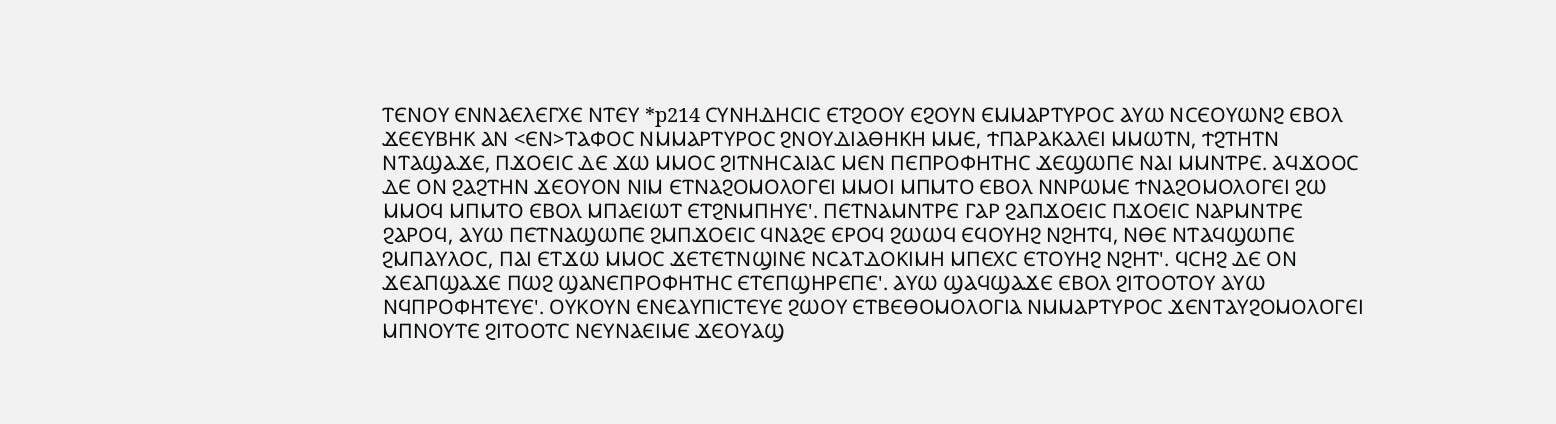ⲦⲈⲚⲞⲨ ⲈⲚⲚⲀⲈⲖⲈⲄⲬⲈ ⲚⲦⲈⲨ *p214 ⲤⲨⲚⲎⲆⲎⲤⲒⲤ ⲈⲦϨⲞⲞⲨ ⲈϨⲞⲨⲚ ⲈⲘⲘⲀⲢⲦⲨⲢⲞⲤ ⲀⲨⲰ ⲚⲤⲈⲞⲨⲰⲚϨ ⲈⲂⲞⲖ ϪⲈⲈⲨⲂⲎⲔ ⲀⲚ <ⲈⲚ>ⲦⲀⲪⲞⲤ ⲚⲘⲘⲀⲢⲦⲨⲢⲞⲤ ϨⲚⲞⲨⲆⲒⲀⲐⲎⲔⲎ ⲘⲘⲈ, ϮⲠⲀⲢⲀⲔⲀⲖⲈⲒ ⲘⲘⲰⲦⲚ, ϮϨⲦⲎⲦⲚ ⲚⲦⲀϢⲀϪⲈ, ⲠϪⲞⲈⲒⲤ ⲆⲈ ϪⲰ ⲘⲘⲞⲤ ϨⲒⲦⲚⲎⲤⲀⲒⲀⲤ ⲘⲈⲚ ⲠⲈⲠⲢⲞⲪⲎⲦⲎⲤ ϪⲈϢⲰⲠⲈ ⲚⲀⲒ ⲘⲘⲚⲦⲢⲈ. ⲀϤϪⲞⲞⲤ ⲆⲈ ⲞⲚ ϨⲀϨⲦⲎⲚ ϪⲈⲞⲨⲞⲚ ⲚⲒⲘ ⲈⲦⲚⲀϨⲞⲘⲞⲖⲞⲄⲈⲒ ⲘⲘⲞⲒ ⲘⲠⲘⲦⲞ ⲈⲂⲞⲖ ⲚⲚⲢⲰⲘⲈ ϮⲚⲀϨⲞⲘⲞⲖⲞⲄⲈⲒ ϨⲰ ⲘⲘⲞϤ ⲘⲠⲘⲦⲞ ⲈⲂⲞⲖ ⲘⲠⲀⲈⲒⲰⲦ ⲈⲦϨⲚⲘⲠⲎⲨⲈ'. ⲠⲈⲦⲚⲀⲘⲚⲦⲢⲈ ⲄⲀⲢ ϨⲀⲠϪⲞⲈⲒⲤ ⲠϪⲞⲈⲒⲤ ⲚⲀⲢⲘⲚⲦⲢⲈ ϨⲀⲢⲞϤ, ⲀⲨⲰ ⲠⲈⲦⲚⲀϢⲰⲠⲈ ϨⲘⲠϪⲞⲈⲒⲤ ϤⲚⲀϨⲈ ⲈⲢⲞϤ ϨⲰⲰϤ ⲈϤⲞⲨⲎϨ ⲚϨⲎⲦϤ, ⲚⲐⲈ ⲚⲦⲀϤϢⲰⲠⲈ ϨⲘⲠⲀⲨⲖⲞⲤ, ⲠⲀⲒ ⲈⲦϪⲰ ⲘⲘⲞⲤ ϪⲈⲦⲈⲦⲚϢⲒⲚⲈ ⲚⲤⲀⲦⲆⲞⲔⲒⲘⲎ ⲘⲠⲈⲬⲤ ⲈⲦⲞⲨⲎϨ ⲚϨⲎⲦ'. ϤⲤⲎϨ ⲆⲈ ⲞⲚ ϪⲈⲀⲠϢⲀϪⲈ ⲠⲰϨ ϢⲀⲚⲈⲠⲢⲞⲪⲎⲦⲎⲤ ⲈⲦⲈⲠϢⲎⲢⲈⲠⲈ'. ⲀⲨⲰ ϢⲀϤϢⲀϪⲈ ⲈⲂⲞⲖ ϨⲒⲦⲞⲞⲦⲞⲨ ⲀⲨⲰ ⲚϤⲠⲢⲞⲪⲎⲦⲈⲨⲈ'. ⲞⲨⲔⲞⲨⲚ ⲈⲚⲈⲀⲨⲠⲒⲤⲦⲈⲨⲈ ϨⲰⲞⲨ ⲈⲦⲂⲈⲐⲞⲘⲞⲖⲞⲄⲒⲀ ⲚⲘⲘⲀⲢⲦⲨⲢⲞⲤ ϪⲈⲚⲦⲀⲨϨⲞⲘⲞⲖⲞⲄⲈⲒ ⲘⲠⲚⲞⲨⲦⲈ ϨⲒⲦⲞⲞⲦⲤ ⲚⲈⲨⲚⲀⲈⲒⲘⲈ ϪⲈⲞⲨⲀϢ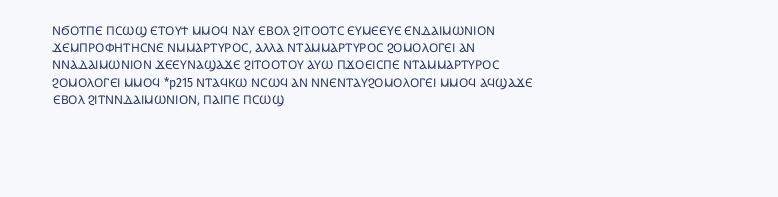ⲚϬⲞⲦⲠⲈ ⲠⲤⲰϢ ⲈⲦⲞⲨϮ ⲘⲘⲞϤ ⲚⲀⲨ ⲈⲂⲞⲖ ϨⲒⲦⲞⲞⲦⲤ ⲈⲨⲘⲈⲈⲨⲈ ⲈⲚⲆⲀⲒⲘⲰⲚⲒⲞⲚ ϪⲈⲘⲠⲢⲞⲪⲎⲦⲎⲤⲚⲈ ⲚⲘⲘⲀⲢⲦⲨⲢⲞⲤ, ⲀⲖⲖⲀ ⲚⲦⲀⲘⲘⲀⲢⲦⲨⲢⲞⲤ ϨⲞⲘⲞⲖⲞⲄⲈⲒ ⲀⲚ ⲚⲚⲀⲆⲀⲒⲘⲰⲚⲒⲞⲚ ϪⲈⲈⲨⲚⲀϢⲀϪⲈ ϨⲒⲦⲞⲞⲦⲞⲨ ⲀⲨⲰ ⲠϪⲞⲈⲒⲤⲠⲈ ⲚⲦⲀⲘⲘⲀⲢⲦⲨⲢⲞⲤ ϨⲞⲘⲞⲖⲞⲄⲈⲒ ⲘⲘⲞϤ *p215 ⲚⲦⲀϤⲔⲰ ⲚⲤⲰϤ ⲀⲚ ⲚⲚⲈⲚⲦⲀⲨϨⲞⲘⲞⲖⲞⲄⲈⲒ ⲘⲘⲞϤ ⲀϤϢⲀϪⲈ ⲈⲂⲞⲖ ϨⲒⲦⲚⲚⲆⲀⲒⲘⲰⲚⲒⲞⲚ, ⲠⲀⲒⲠⲈ ⲠⲤⲰϢ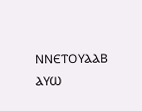ⲚⲚⲈⲦⲞⲨⲀⲀⲂ ⲀⲨⲰ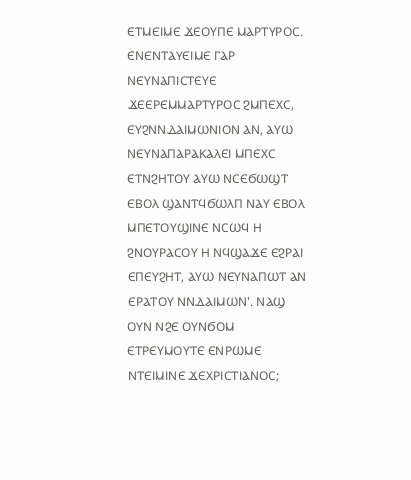ⲈⲦⲘⲈⲒⲘⲈ ϪⲈⲞⲨⲠⲈ ⲘⲀⲢⲦⲨⲢⲞⲤ. ⲈⲚⲈⲚⲦⲀⲨⲈⲒⲘⲈ ⲄⲀⲢ ⲚⲈⲨⲚⲀⲠⲒⲤⲦⲈⲨⲈ ϪⲈⲈⲢⲈⲘⲘⲀⲢⲦⲨⲢⲞⲤ ϨⲘⲠⲈⲬⲤ, ⲈⲨϨⲚⲚⲆⲀⲒⲘⲰⲚⲒⲞⲚ ⲀⲚ, ⲀⲨⲰ ⲚⲈⲨⲚⲀⲠⲀⲢⲀⲔⲀⲖⲈⲒ ⲘⲠⲈⲬⲤ ⲈⲦⲚϨⲎⲦⲞⲨ ⲀⲨⲰ ⲚⲤⲈϬⲰϢⲦ ⲈⲂⲞⲖ ϢⲀⲚⲦϤϬⲰⲖⲠ ⲚⲀⲨ ⲈⲂⲞⲖ ⲘⲠⲈⲦⲞⲨϢⲒⲚⲈ ⲚⲤⲰϤ Ⲏ ϨⲚⲞⲨⲢⲀⲤⲞⲨ Ⲏ ⲚϤϢⲀϪⲈ ⲈϨⲢⲀⲒ ⲈⲠⲈⲨϨⲎⲦ, ⲀⲨⲰ ⲚⲈⲨⲚⲀⲠⲰⲦ ⲀⲚ ⲈⲢⲀⲦⲞⲨ ⲚⲚⲆⲀⲒⲘⲰⲚ'. ⲚⲀϢ ⲞⲨⲚ ⲚϨⲈ ⲞⲨⲚϬⲞⲘ ⲈⲦⲢⲈⲨⲘⲞⲨⲦⲈ ⲈⲚⲢⲰⲘⲈ ⲚⲦⲈⲒⲘⲒⲚⲈ ϪⲈⲬⲢⲒⲤⲦⲒⲀⲚⲞⲤ;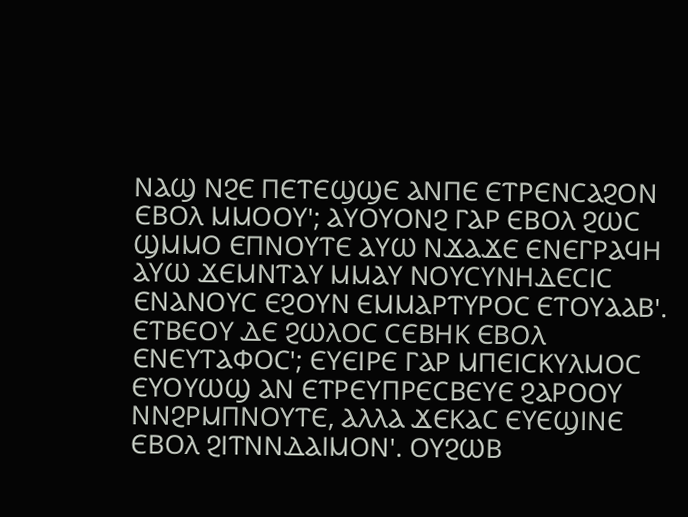ⲚⲀϢ ⲚϨⲈ ⲠⲈⲦⲈϢϢⲈ ⲀⲚⲠⲈ ⲈⲦⲢⲈⲚⲤⲀϨⲞⲚ ⲈⲂⲞⲖ ⲘⲘⲞⲞⲨ'; ⲀⲨⲞⲨⲞⲚϨ ⲄⲀⲢ ⲈⲂⲞⲖ ϨⲰⲤ ϢⲘⲘⲞ ⲈⲠⲚⲞⲨⲦⲈ ⲀⲨⲰ ⲚϪⲀϪⲈ ⲈⲚⲈⲄⲢⲀϤⲎ ⲀⲨⲰ ϪⲈⲘⲚⲦⲀⲨ ⲘⲘⲀⲨ ⲚⲞⲨⲤⲨⲚⲎⲆⲈⲤⲒⲤ ⲈⲚⲀⲚⲞⲨⲤ ⲈϨⲞⲨⲚ ⲈⲘⲘⲀⲢⲦⲨⲢⲞⲤ ⲈⲦⲞⲨⲀⲀⲂ'. ⲈⲦⲂⲈⲞⲨ ⲆⲈ ϨⲰⲖⲞⲤ ⲤⲈⲂⲎⲔ ⲈⲂⲞⲖ ⲈⲚⲈⲨⲦⲀⲪⲞⲤ'; ⲈⲨⲈⲒⲢⲈ ⲄⲀⲢ ⲘⲠⲈⲒⲤⲔⲨⲖⲘⲞⲤ ⲈⲨⲞⲨⲰϢ ⲀⲚ ⲈⲦⲢⲈⲨⲠⲢⲈⲤⲂⲈⲨⲈ ϨⲀⲢⲞⲞⲨ ⲚⲚϨⲢⲘⲠⲚⲞⲨⲦⲈ, ⲀⲖⲖⲀ ϪⲈⲔⲀⲤ ⲈⲨⲈϢⲒⲚⲈ ⲈⲂⲞⲖ ϨⲒⲦⲚⲚⲆⲀⲒⲘⲞⲚ'. ⲞⲨϨⲰⲂ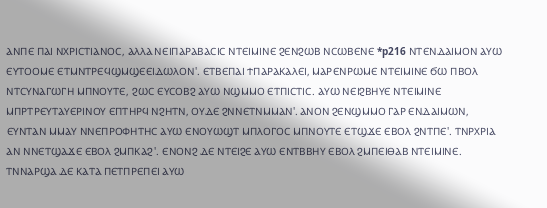ⲀⲚⲠⲈ ⲠⲀⲒ ⲚⲬⲢⲒⲤⲦⲒⲀⲚⲞⲤ, ⲀⲖⲖⲀ ⲚⲈⲒⲠⲀⲢⲀⲂⲀⲤⲒⲤ ⲚⲦⲈⲒⲘⲒⲚⲈ ϨⲈⲚϨⲰⲂ ⲚⲤⲰⲂⲈⲚⲈ *p216 ⲚⲦⲈⲚⲆⲀⲒⲘⲞⲚ ⲀⲨⲰ ⲈⲨⲦⲞⲞⲘⲈ ⲈⲦⲘⲚⲦⲢⲈϤϢⲘϢⲈⲈⲒⲆⲰⲖⲞⲚ'. ⲈⲦⲂⲈⲠⲀⲒ ϮⲠⲀⲢⲀⲔⲀⲖⲈⲒ, ⲘⲀⲢⲈⲚⲢⲰⲘⲈ ⲚⲦⲈⲒⲘⲒⲚⲈ ϬⲰ ⲠⲂⲞⲖ ⲚⲦⲤⲨⲚⲀⲄⲰⲄⲎ ⲘⲠⲚⲞⲨⲦⲈ, ϨⲰⲤ ⲈⲨⲤⲞⲂϨ ⲀⲨⲰ ⲚϢⲘⲘⲞ ⲈⲦⲠⲒⲤⲦⲒⲤ. ⲀⲨⲰ ⲚⲈⲒϨⲂⲎⲨⲈ ⲚⲦⲈⲒⲘⲒⲚⲈ ⲘⲠⲢⲦⲢⲈⲨⲦⲀⲨⲈⲢⲒⲚⲞⲨ ⲈⲠⲦⲎⲢϤ ⲚϨⲎⲦⲚ, ⲞⲨⲆⲈ ϨⲚⲚⲈⲦⲚⲘⲘⲀⲚ'. ⲀⲚⲞⲚ ϨⲈⲚϢⲘⲘⲞ ⲄⲀⲢ ⲈⲚⲆⲀⲒⲘⲰⲚ, ⲈⲨⲚⲦⲀⲚ ⲘⲘⲀⲨ ⲚⲚⲈⲠⲢⲞⲪⲎⲦⲎⲤ ⲀⲨⲰ ⲈⲚⲞⲨⲰϢⲦ ⲘⲠⲖⲞⲄⲞⲤ ⲘⲠⲚⲞⲨⲦⲈ ⲈⲦϢϪⲈ ⲈⲂⲞⲖ ϨⲚⲦⲠⲈ'. ⲦⲚⲢⲬⲢⲒⲀ ⲀⲚ ⲚⲚⲈⲦϢⲀϪⲈ ⲈⲂⲞⲖ ϨⲘⲠⲔⲀϨ'. ⲈⲚⲞⲚϨ ⲆⲈ ⲚⲦⲈⲒϨⲈ ⲀⲨⲰ ⲈⲚⲦⲂⲂⲎⲨ ⲈⲂⲞⲖ ϨⲘⲠⲈⲒⲐⲀⲂ ⲚⲦⲈⲒⲘⲒⲚⲈ. ⲦⲚⲚⲀⲢϢⲀ ⲆⲈ ⲔⲀⲦⲀ ⲠⲈⲦⲠⲢⲈⲠⲈⲒ ⲀⲨⲰ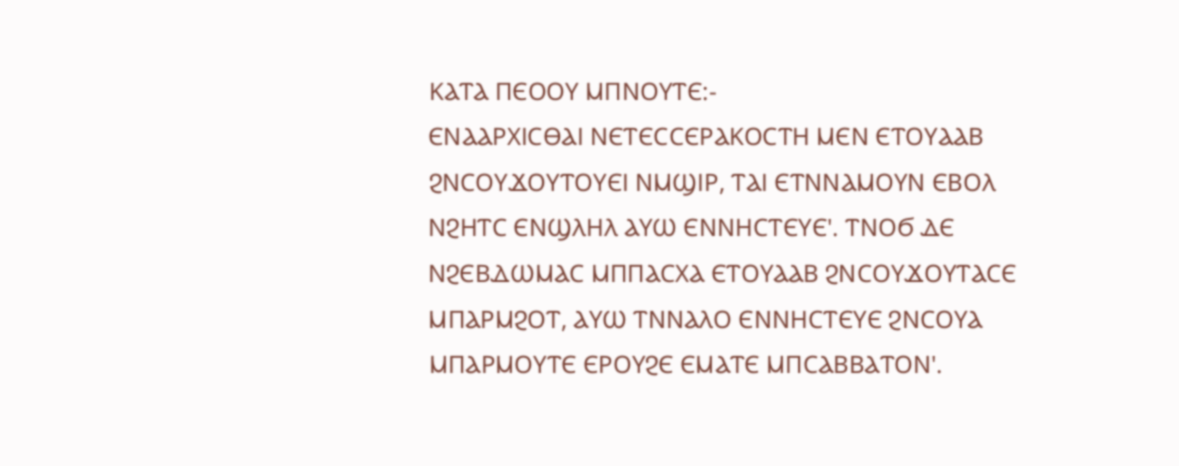ⲔⲀⲦⲀ ⲠⲈⲞⲞⲨ ⲘⲠⲚⲞⲨⲦⲈ:-
ⲈⲚⲀⲀⲢⲬⲒⲤⲐⲀⲒ ⲚⲈⲦⲈⲤⲤⲈⲢⲀⲔⲞⲤⲦⲎ ⲘⲈⲚ ⲈⲦⲞⲨⲀⲀⲂ ϨⲚⲤⲞⲨϪⲞⲨⲦⲞⲨⲈⲒ ⲚⲘϢⲒⲢ, ⲦⲀⲒ ⲈⲦⲚⲚⲀⲘⲞⲨⲚ ⲈⲂⲞⲖ ⲚϨⲎⲦⲤ ⲈⲚϢⲖⲎⲖ ⲀⲨⲰ ⲈⲚⲚⲎⲤⲦⲈⲨⲈ'. ⲦⲚⲞϬ ⲆⲈ ⲚϨⲈⲂⲆⲰⲘⲀⲤ ⲘⲠⲠⲀⲤⲬⲀ ⲈⲦⲞⲨⲀⲀⲂ ϨⲚⲤⲞⲨϪⲞⲨⲦⲀⲤⲈ ⲘⲠⲀⲢⲘϨⲞⲦ, ⲀⲨⲰ ⲦⲚⲚⲀⲖⲞ ⲈⲚⲚⲎⲤⲦⲈⲨⲈ ϨⲚⲤⲞⲨⲀ ⲘⲠⲀⲢⲘⲞⲨⲦⲈ ⲈⲢⲞⲨϨⲈ ⲈⲘⲀⲦⲈ ⲘⲠⲤⲀⲂⲂⲀⲦⲞⲚ'.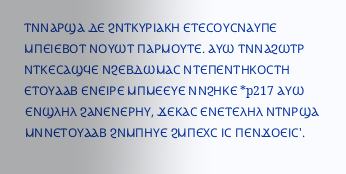ⲦⲚⲚⲀⲢϢⲀ ⲆⲈ ϨⲚⲦⲔⲨⲢⲒⲀⲔⲎ ⲈⲦⲈⲤⲞⲨⲤⲚⲀⲨⲠⲈ ⲘⲠⲈⲒⲈⲂⲞⲦ ⲚⲞⲨⲰⲦ ⲠⲀⲢⲘⲞⲨⲦⲈ. ⲀⲨⲰ ⲦⲚⲚⲀϨⲰⲦⲢ ⲚⲦⲔⲈⲤⲀϢϤⲈ ⲚϨⲈⲂⲆⲰⲘⲀⲤ ⲚⲦⲈⲠⲈⲚⲦⲎⲔⲞⲤⲦⲎ ⲈⲦⲞⲨⲀⲀⲂ ⲈⲚⲈⲒⲢⲈ ⲘⲠⲘⲈⲈⲨⲈ ⲚⲚϨⲎⲔⲈ *p217 ⲀⲨⲰ ⲈⲚϢⲖⲎⲖ ϨⲀⲚⲈⲚⲈⲢⲎⲨ, ϪⲈⲔⲀⲤ ⲈⲚⲈⲦⲈⲖⲎⲖ ⲚⲦⲚⲢϢⲀ ⲘⲚⲚⲈⲦⲞⲨⲀⲀⲂ ϨⲚⲘⲠⲎⲨⲈ ϨⲘⲠⲈⲬⲤ ⲒⲤ ⲠⲈⲚϪⲞⲈⲒⲤ'.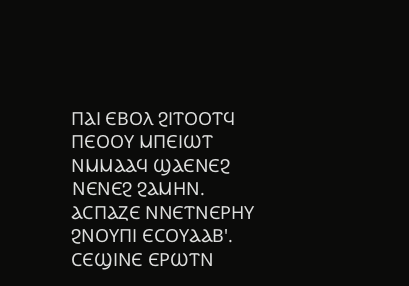ⲠⲀⲒ ⲈⲂⲞⲖ ϨⲒⲦⲞⲞⲦϤ ⲠⲈⲞⲞⲨ ⲘⲠⲈⲒⲰⲦ ⲚⲘⲘⲀⲀϤ ϢⲀⲈⲚⲈϨ ⲚⲈⲚⲈϨ ϨⲀⲘⲎⲚ.
ⲀⲤⲠⲀⲌⲈ ⲚⲚⲈⲦⲚⲈⲢⲎⲨ ϨⲚⲞⲨⲠⲒ ⲈⲤⲞⲨⲀⲀⲂ'. ⲤⲈϢⲒⲚⲈ ⲈⲢⲰⲦⲚ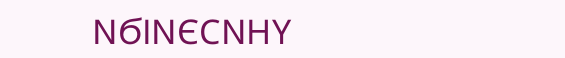ⲚϬⲒⲚⲈⲤⲚⲎⲨ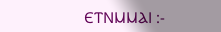ⲈⲦⲚⲘⲘⲀⲒ :-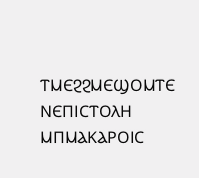ⲦⲘⲈϨϨⲘⲈϢⲞⲘⲦⲈ ⲚⲈⲠⲒⲤⲦⲞⲖⲎ ⲘⲠⲘⲀⲔⲀⲢⲞⲒⲤ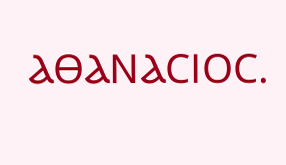ⲀⲐⲀⲚⲀⲤⲒⲞⲤ.